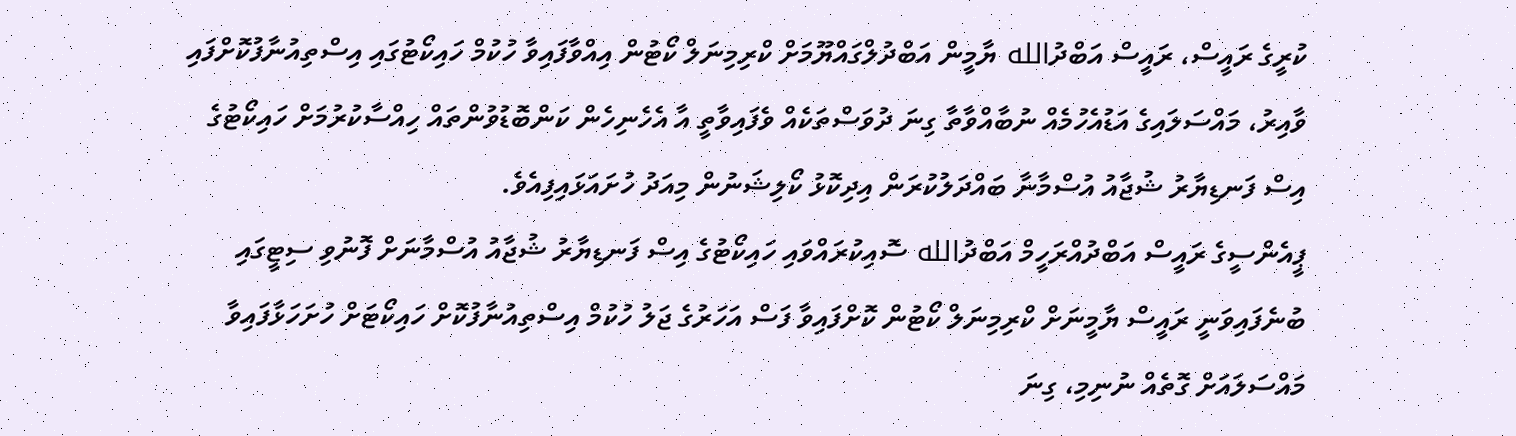ކުރީގެ ރައީސް، ރައީސް އަބްދުالله ޔާމީން އަބްދުލްގައްޔޫމަށް ކްރިމިނަލް ކޯޓުން އިއްވާފައިވާ ހުކުމް ހައިކޯޓުގައި އިސްތިއުނާފުކޮށްފައި ވާއިރު، މައްސަލައިގެ އަޑުއެހުމެއް ނުބާއްވާތާ ގިނަ ދުވަސްތަކެއް ވެފައިވާތީ އާ އެހެނިހެން ކަންބޮޑުވުންތައް ހިއްސާކުރުމަށް ހައިކޯޓުގެ އިސް ފަނޑިޔާރު ޝުޖާއު އުސްމާނާ ބައްދަލުކުރަން އިދިކޮޅު ކޯލިޝަނުން މިއަދު ހުށައަޅައިފިއެވެ.
ޕީއެންސީގެ ރައީސް އަބްދުއްރަހީމް އަބްދުالله ސޮއިކުރައްވައި ހައިކޯޓުގެ އިސް ފަނޑިޔާރު ޝުޖާއު އުސްމާނަށް ފޮނުވި ސިޓީގައި ބުނެފައިވަނީ ރައީސް ޔާމީނަށް ކްރިމިނަލް ކޯޓުން ކޮށްފައިވާ ފަސް އަހަރުގެ ޖަލު ހުކުމް އިސްތިއުނާފުކޮށް ހައިކޯޓަށް ހުށަހަޅާފައިވާ މައްސަލައަށް ގޮތެއް ނުނިމި، ގިނަ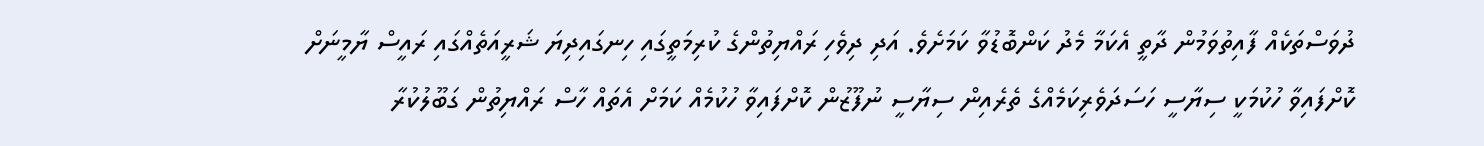ދުވަސްތަކެއް ފާއިތުވަމުން ދާތީ އެކަމާ މެދު ކަންބޮޑުވާ ކަމަށެވެ. އަދި ދިވެހި ރައްޔިތުންގެ ކުރިމަތީގައި ހިނގައިދިޔަ ޝަރީއަތެއްގައި ރައީސް ޔާމީނަށް ކޮށްފައިވާ ހުކުމަކީ ސިޔާސީ ހަސަދަވެރިކަމެއްގެ ތެރެއިން ސިޔާސީ ނުފޫޒުން ކޮށްފައިވާ ހުކުމެއް ކަމަށް އެތައް ހާސް ރައްޔިތުން ގަބޫލުކުރާ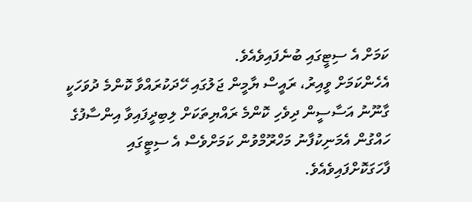ކަމަށް އެ ސިޓީގައި ބުނެފައިވެއެވެ.
އެހެންކަމަށް ވީއިރު، ރައީސް ޔާމީން ޖަލުގައި ހޭދަކުރައްވާ ކޮންމެ ދުވަހަކީ ގާނޫނު އަސާސީން ދިވެހި ކޮންމެ ރައްޔިތަކަށް ލިބިދީފައިވާ އިންސާފުގެ ހައްގުން އެމަނިކުފާނު މަހްރޫމްވުން ކަމަށްވެސް އެ ސިޓީގައި ފާހަގަކޮށްފައިވެއެވެ.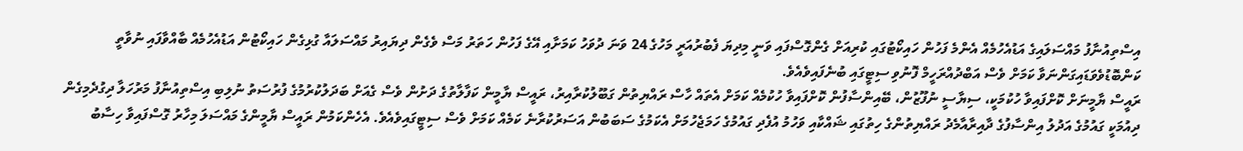އިސްތިއުނާފު މައްސަލައިގެ އަޑުއެހުމެއް އެންމެ ފަހުން ހައިކޯޓުގައި ކުރިއަށް ގެންގޮސްފައި ވަނީ މިދިޔަ ފެބުރުއަރީ މަހުގެ 24 ވަނަ ދުވަހު ކަމަށާއި އޭގެ ފަހުން ހަތަރު މަސް ވެގެން ދިޔައިރު މައްސަލައާ ގުޅިގެން ހައިކޯޓުން އަޑުއެހުމެއް ބާއްވާފައި ނުވާތީ ކަންބޮޑުވެވަޑައިގަންނަވާ ކަމަށް ވެސް އަބްދުއްރަހީމް ފޮނުވި ސިޓީގައި ބުނެފައިވެއެވެ.
ރައީސް ޔާމީނަށް ކޮށްފައިވާ ހުކުމަކީ، ސިޔާސީ ނުފޫޒުން، ބޭއިންސާފުން ކޮށްފައިވާ ހުކުމެއް ކަމަށް އެތައް ހާސް ރައްޔިތުން ގަބޫލުކުރާއިރު، ރައީސް ޔާމީން ކަފާލާތުގެ ދަށުން ވެސް ގެއަށް ބަދަލުކުރުމުގެ ފުރުސަތު ނުލިބި އިސްތިއުނާފު މަރުހަލާ ދިގުދެމިގެން ދިއުމަކީ ގައުމުގެ އަދުލު އިންސާފުގެ ދާއިރާއާމެދު ރައްޔިތުންގެ ހިތުގައި ޝައްކާއި ވަހުމު އުފެދި ގައުމުގެ ހަމަޖެހުމަށް އެކަމުގެ ސަބަބުން އަސަރުކުރާނެ ކަމެއް ކަމަށް ވެސް ސިޓީގައިވެއެވެ. އެހެންކަމުން ރައީސް ޔާމީންގެ މައްސަލަ މިހާރު ގޮސްފައިވާ ހިސާބު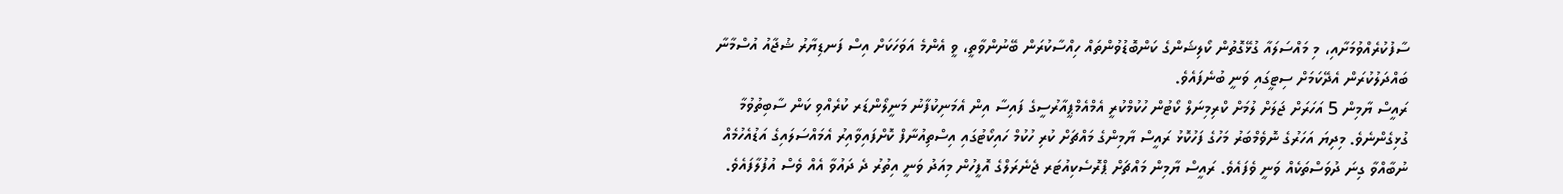ސާފުކުރެއްވުމަށާއި، މި މައްސަލައާ ގުޅޭގޮތުން ކޯލިޝަންގެ ކަންބޮޑުވުންތައް ހިއްސާކުރަން ބޭނުންވާތީ، ވީ އެންމެ އަވަހަކަށް އިސް ފަނޑިޔާރު ޝުޖާއު އުސްމާނާ ބައްދަލުކުރަން އެދޭކަމަށް ސިޓީގައި ވަނީ ބުނެފައެވެ.
ރައީސް ޔާމިން 5 އަހަރަށް ޖަލަށް ލުމަށް ކްރިމިނަލް ކޯޓުން ހުކުމްކުރީ އެމްއެމްޕީއާރުސީގެ ފައިސާ އިން އެމަނިކުފާނު މަނީލޯންޑަރ ކުރެއްވި ކަން ސާބިތުވުމާ ގުޅިގެންނެވެ. މިދިޔަ އަހަރުގެ ނޮވެމްބަރު މަހުގެ ފަހުކޮޅު ރައީސް ޔާމިންގެ މައްޗަށް ކުރި ހުކުމް ހައިކޯޓުގައި އިސްތިއުނާފް ކޮށްފައިވާއިރު އެމައްސަލައިގެ އަޑުއެހުމެއް ނުބާއްވާ ގިނަ ދުވަސްތަކެއް ވަނީ ވެފައެވެ. ރައީސް ޔާމިން މައްޗަށް ޕްރޮސެކިއުޓަރ ޖެނެރަލްގެ އޮފީހުން މިއަދު ވަނީ އިތުރު ދެ ދައުވާ އެއް ވެސް އުފުލާފައެވެ.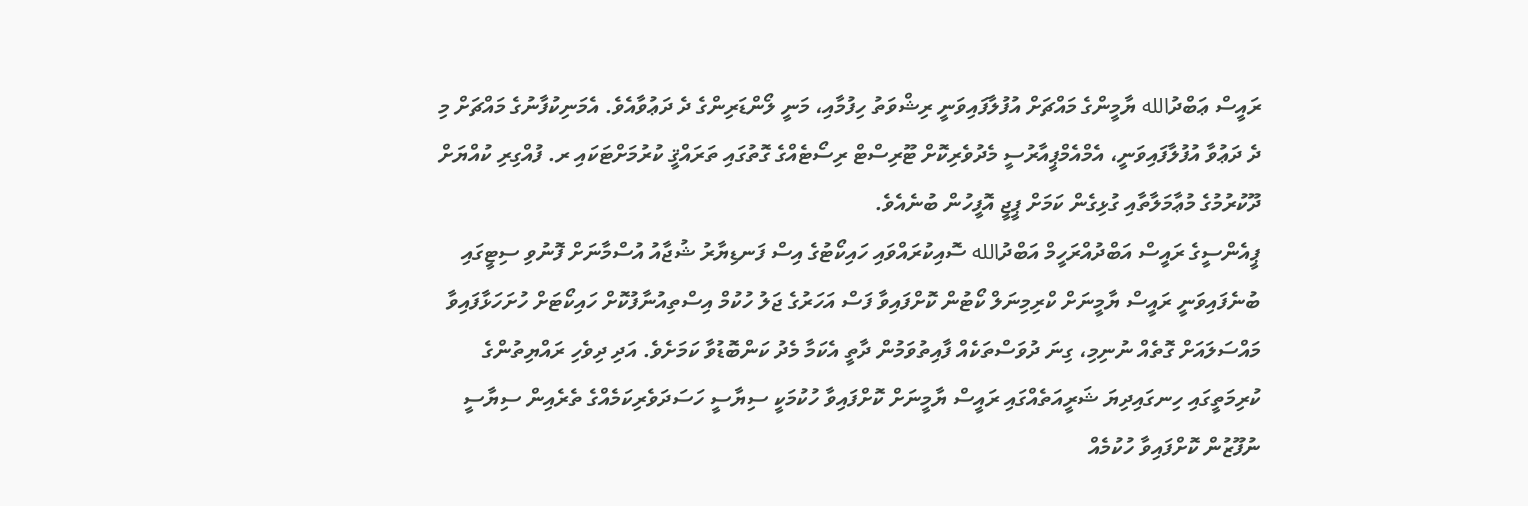ރައީސް ޢަބްދުالله ޔާމީންގެ މައްޗަށް އުފުލާފައިވަނީ ރިޝްވަތު ހިފުމާއި، މަނީ ލޯންޑަރިންގެ ދެ ދަޢުވާއެވެ. އެމަނިކުފާނުގެ މައްޗަށް މި ދެ ދަޢުވާ އުފުލާފައިވަނީ، އެމްއެމްޕީއާރުސީ މެދުވެރިކޮށް ޓޫރިސްޓް ރިސޯޓެއްގެ ގޮތުގައި ތަރައްޤީ ކުރުމަށްޓަކައި ރ. ފުއްގިރި ކުއްޔަށް ދޫކުރުމުގެ މުޢާމަލާތާއި ގުޅިގެން ކަމަށް ޕީޖީ އޮފީހުން ބުނެއެވެ.
ޕީއެންސީގެ ރައީސް އަބްދުއްރަހީމް އަބްދުالله ސޮއިކުރައްވައި ހައިކޯޓުގެ އިސް ފަނޑިޔާރު ޝުޖާއު އުސްމާނަށް ފޮނުވި ސިޓީގައި ބުނެފައިވަނީ ރައީސް ޔާމީނަށް ކްރިމިނަލް ކޯޓުން ކޮށްފައިވާ ފަސް އަހަރުގެ ޖަލު ހުކުމް އިސްތިއުނާފުކޮށް ހައިކޯޓަށް ހުށަހަޅާފައިވާ މައްސަލައަށް ގޮތެއް ނުނިމި، ގިނަ ދުވަސްތަކެއް ފާއިތުވަމުން ދާތީ އެކަމާ މެދު ކަންބޮޑުވާ ކަމަށެވެ. އަދި ދިވެހި ރައްޔިތުންގެ ކުރިމަތީގައި ހިނގައިދިޔަ ޝަރީއަތެއްގައި ރައީސް ޔާމީނަށް ކޮށްފައިވާ ހުކުމަކީ ސިޔާސީ ހަސަދަވެރިކަމެއްގެ ތެރެއިން ސިޔާސީ ނުފޫޒުން ކޮށްފައިވާ ހުކުމެއް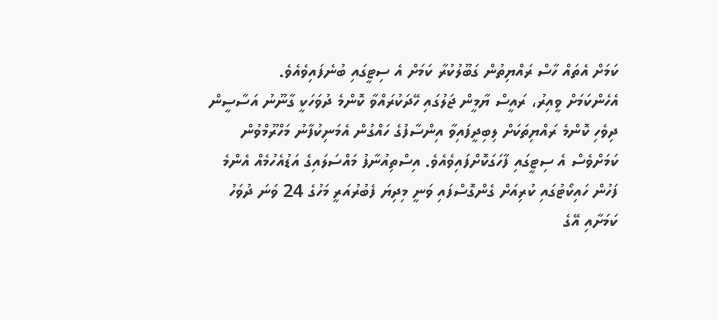ކަމަށް އެތައް ހާސް ރައްޔިތުން ގަބޫލުކުރާ ކަމަށް އެ ސިޓީގައި ބުނެފައިވެއެވެ.
އެހެންކަމަށް ވީއިރު، ރައީސް ޔާމީން ޖަލުގައި ހޭދަކުރައްވާ ކޮންމެ ދުވަހަކީ ގާނޫނު އަސާސީން ދިވެހި ކޮންމެ ރައްޔިތަކަށް ލިބިދީފައިވާ އިންސާފުގެ ހައްގުން އެމަނިކުފާނު މަހްރޫމްވުން ކަމަށްވެސް އެ ސިޓީގައި ފާހަގަކޮށްފައިވެއެވެ. އިސްތިއުނާފު މައްސަލައިގެ އަޑުއެހުމެއް އެންމެ ފަހުން ހައިކޯޓުގައި ކުރިއަށް ގެންގޮސްފައި ވަނީ މިދިޔަ ފެބުރުއަރީ މަހުގެ 24 ވަނަ ދުވަހު ކަމަށާއި އޭގެ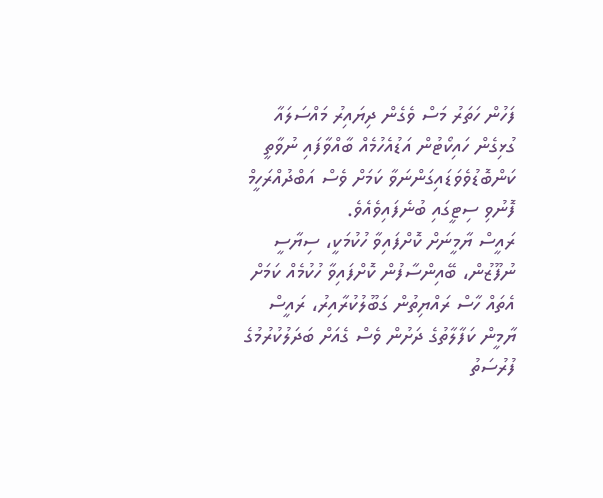ފަހުން ހަތަރު މަސް ވެގެން ދިޔައިރު މައްސަލައާ ގުޅިގެން ހައިކޯޓުން އަޑުއެހުމެއް ބާއްވާފައި ނުވާތީ ކަންބޮޑުވެވަޑައިގަންނަވާ ކަމަށް ވެސް އަބްދުއްރަހީމް ފޮނުވި ސިޓީގައި ބުނެފައިވެއެވެ.
ރައީސް ޔާމީނަށް ކޮށްފައިވާ ހުކުމަކީ، ސިޔާސީ ނުފޫޒުން، ބޭއިންސާފުން ކޮށްފައިވާ ހުކުމެއް ކަމަށް އެތައް ހާސް ރައްޔިތުން ގަބޫލުކުރާއިރު، ރައީސް ޔާމީން ކަފާލާތުގެ ދަށުން ވެސް ގެއަށް ބަދަލުކުރުމުގެ ފުރުސަތު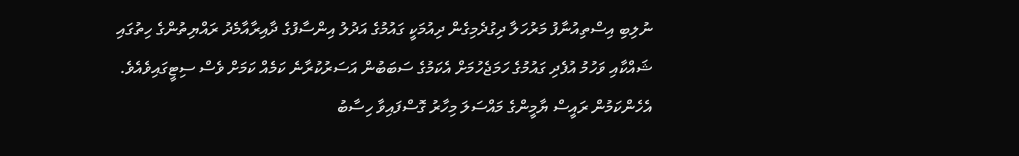ނުލިބި އިސްތިއުނާފު މަރުހަލާ ދިގުދެމިގެން ދިއުމަކީ ގައުމުގެ އަދުލު އިންސާފުގެ ދާއިރާއާމެދު ރައްޔިތުންގެ ހިތުގައި ޝައްކާއި ވަހުމު އުފެދި ގައުމުގެ ހަމަޖެހުމަށް އެކަމުގެ ސަބަބުން އަސަރުކުރާނެ ކަމެއް ކަމަށް ވެސް ސިޓީގައިވެއެވެ. އެހެންކަމުން ރައީސް ޔާމީންގެ މައްސަލަ މިހާރު ގޮސްފައިވާ ހިސާބު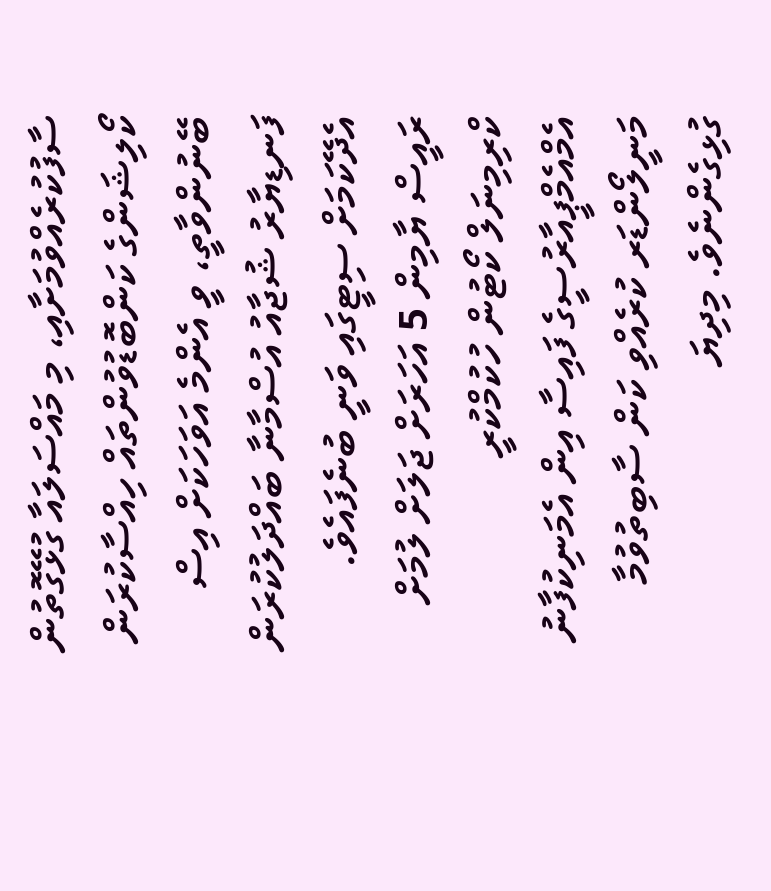ސާފުކުރެއްވުމަށާއި، މި މައްސަލައާ ގުޅޭގޮތުން ކޯލިޝަންގެ ކަންބޮޑުވުންތައް ހިއްސާކުރަން ބޭނުންވާތީ، ވީ އެންމެ އަވަހަކަށް އިސް ފަނޑިޔާރު ޝުޖާއު އުސްމާނާ ބައްދަލުކުރަން އެދޭކަމަށް ސިޓީގައި ވަނީ ބުނެފައެވެ.
ރައީސް ޔާމިން 5 އަހަރަށް ޖަލަށް ލުމަށް ކްރިމިނަލް ކޯޓުން ހުކުމްކުރީ އެމްއެމްޕީއާރުސީގެ ފައިސާ އިން އެމަނިކުފާނު މަނީލޯންޑަރ ކުރެއްވި ކަން ސާބިތުވުމާ ގުޅިގެންނެވެ. މިދިޔަ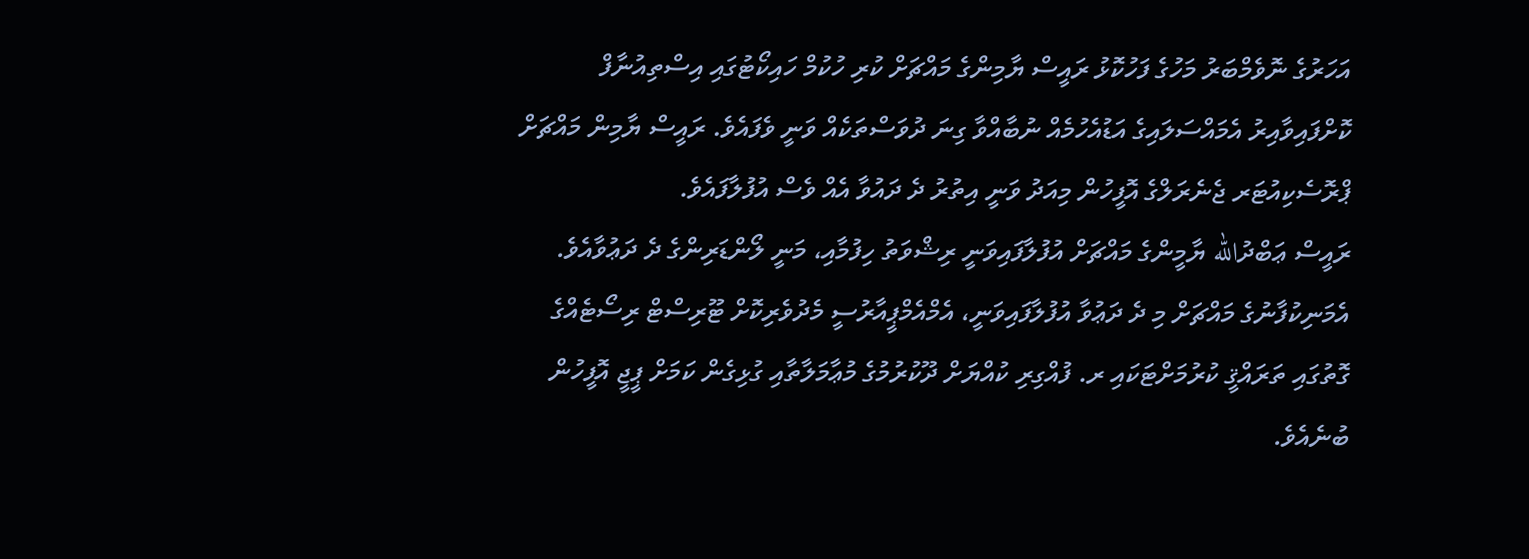އަހަރުގެ ނޮވެމްބަރު މަހުގެ ފަހުކޮޅު ރައީސް ޔާމިންގެ މައްޗަށް ކުރި ހުކުމް ހައިކޯޓުގައި އިސްތިއުނާފް ކޮށްފައިވާއިރު އެމައްސަލައިގެ އަޑުއެހުމެއް ނުބާއްވާ ގިނަ ދުވަސްތަކެއް ވަނީ ވެފައެވެ. ރައީސް ޔާމިން މައްޗަށް ޕްރޮސެކިއުޓަރ ޖެނެރަލްގެ އޮފީހުން މިއަދު ވަނީ އިތުރު ދެ ދައުވާ އެއް ވެސް އުފުލާފައެވެ.
ރައީސް ޢަބްދުالله ޔާމީންގެ މައްޗަށް އުފުލާފައިވަނީ ރިޝްވަތު ހިފުމާއި، މަނީ ލޯންޑަރިންގެ ދެ ދަޢުވާއެވެ. އެމަނިކުފާނުގެ މައްޗަށް މި ދެ ދަޢުވާ އުފުލާފައިވަނީ، އެމްއެމްޕީއާރުސީ މެދުވެރިކޮށް ޓޫރިސްޓް ރިސޯޓެއްގެ ގޮތުގައި ތަރައްޤީ ކުރުމަށްޓަކައި ރ. ފުއްގިރި ކުއްޔަށް ދޫކުރުމުގެ މުޢާމަލާތާއި ގުޅިގެން ކަމަށް ޕީޖީ އޮފީހުން ބުނެއެވެ.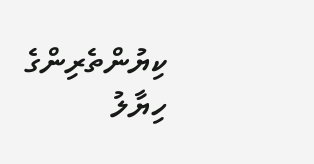ކިޔުންތެރިންގެ ހިޔާލު